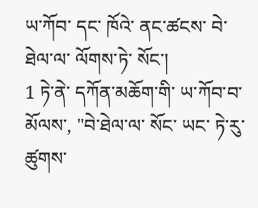ཡ་ཀོབ་ དང་ ཁོའེ་ ནང་ཚངས་ བེ་ཐེལ་ལ་ ལོགས་ཏེ་ སོང་།
1 ཏེ་ནེ་ དཀོན་མཆོག་གི་ ཡ་ཀོབ་བ་ མོལས་, "བེ་ཐེལ་ལ་ སོང་ ཡང་ ཏེ་རུ་ ཚུགས་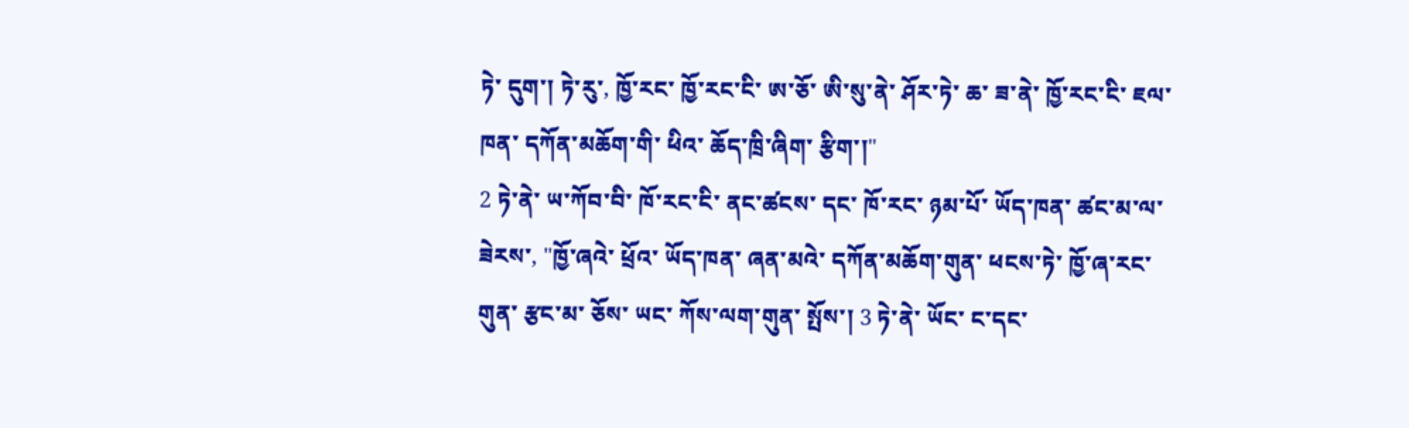ཏེ་ དུག་། ཏེ་རུ་, ཁྱོ་རང་ ཁྱོ་རང་ངི་ ཨ་ཅོ་ ཨི་སུ་ནེ་ ཤོར་ཏེ་ ཆ་ ཟ་ནེ་ ཁྱོ་རང་ངི་ ཇལ་ཁན་ དཀོན་མཆོག་གི་ ཕིའ་ ཆོད་ཁྲི་ཞིག་ རྩིག་།"
2 ཏེ་ནེ་ ཡ་ཀོབ་བི་ ཁོ་རང་ངི་ ནང་ཚངས་ དང་ ཁོ་རང་ ཉམ་པོ་ ཡོད་ཁན་ ཚང་མ་ལ་ ཟེརས་, "ཁྱོ་ཞའེ་ ཕྲོའ་ ཡོད་ཁན་ ཞན་མའེ་ དཀོན་མཆོག་གུན་ ཕངས་ཏེ་ ཁྱོ་ཞ་རང་གུན་ རྩང་མ་ ཅོས་ ཡང་ ཀོས་ལག་གུན་ སྤོས་། 3 ཏེ་ནེ་ ཡོང་ ང་དང་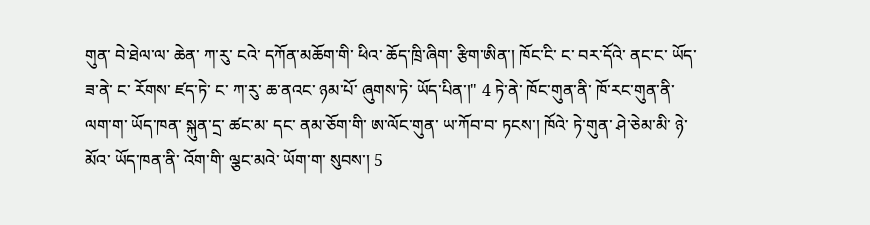གུན་ བེ་ཐེལ་ལ་ ཆེན་ ཀ་རུ་ ངའེ་ དཀོན་མཆོག་གི་ ཕིའ་ ཆོད་ཁྲི་ཞིག་ རྩིག་ཨིན་། ཁོང་ངི་ ང་ བར་དོའེ་ ནང་ང་ ཡོད་ ཟ་ནེ་ ང་ རོགས་ ཛད་ཏེ་ ང་ ཀ་རུ་ ཆ་ནའང་ ཉམ་པོ་ ཞུགས་ཏེ་ ཡོད་པིན་།" 4 ཏེ་ནེ་ ཁོང་གུན་ནི་ ཁོ་རང་གུན་ནི་ ལག་ག་ ཡོད་ཁན་ སྐུན་དྲ་ ཚང་མ་ དང་ ནམ་ཅོག་གི་ ཨ་ལོང་གུན་ ཡ་ཀོབ་བ་ ཏངས་། ཁོའེ་ ཏེ་གུན་ ཤེ་ཅེམ་མི་ ཉེ་མོའ་ ཡོད་ཁན་ནི་ འོག་གི་ ལྕང་མའེ་ ཡོག་ག་ སུབས་། 5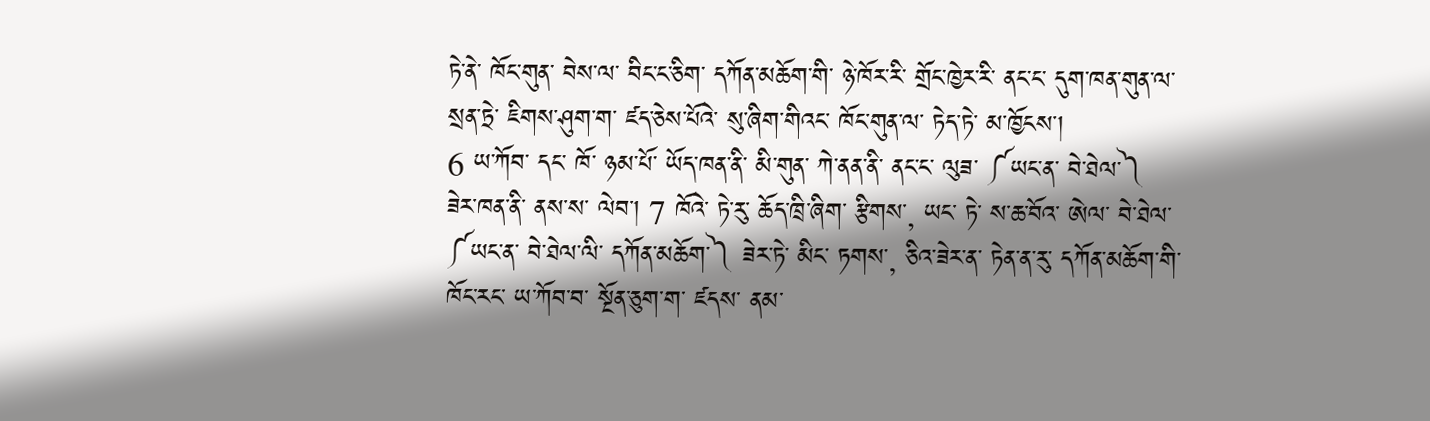ཏེ་ནེ་ ཁོང་གུན་ བེས་ལ་ བིང་ང་ཅིག་ དཀོན་མཆོག་གི་ ཉེ་ཁོར་རི་ གྲོང་ཁྱེར་རི་ ནང་ང་ དུག་ཁན་གུན་ལ་ སྲན་ཏྲེ་ ཇིགས་ཤུག་ག་ ཛད་ཅེས་པོའེ་ སུ་ཞིག་གིའང་ ཁོང་གུན་ལ་ ཏེད་ཏེ་ མ་ཁྱོངས་།
6 ཡ་ཀོབ་ དང་ ཁོ་ ཉམ་པོ་ ཡོད་ཁན་ནི་ མི་གུན་ ཀེ་ནན་ནི་ ནང་ང་ ལུཟ་ ༼ཡང་ན་ བེ་ཐེལ་༽ ཟེར་ཁན་ནི་ ནས་ས་ ལེབ་། 7 ཁོའེ་ ཏེ་རུ་ ཆོད་ཁྲི་ཞིག་ རྩིགས་, ཡང་ ཏེ་ ས་ཆ་བོའ་ ཨེལ་ བེ་ཐེལ་ ༼ཡང་ན་ བེ་ཐེལ་ལི་ དཀོན་མཆོག་༽ ཟེར་ཏེ་ མིང་ ཏགས་, ཅིའ་ཟེར་ན་ ཏེན་ན་རུ་ དཀོན་མཆོག་གི་ ཁོང་རང་ ཡ་ཀོབ་བ་ སྔོན་ཅུག་ག་ ཛདས་ ནམ་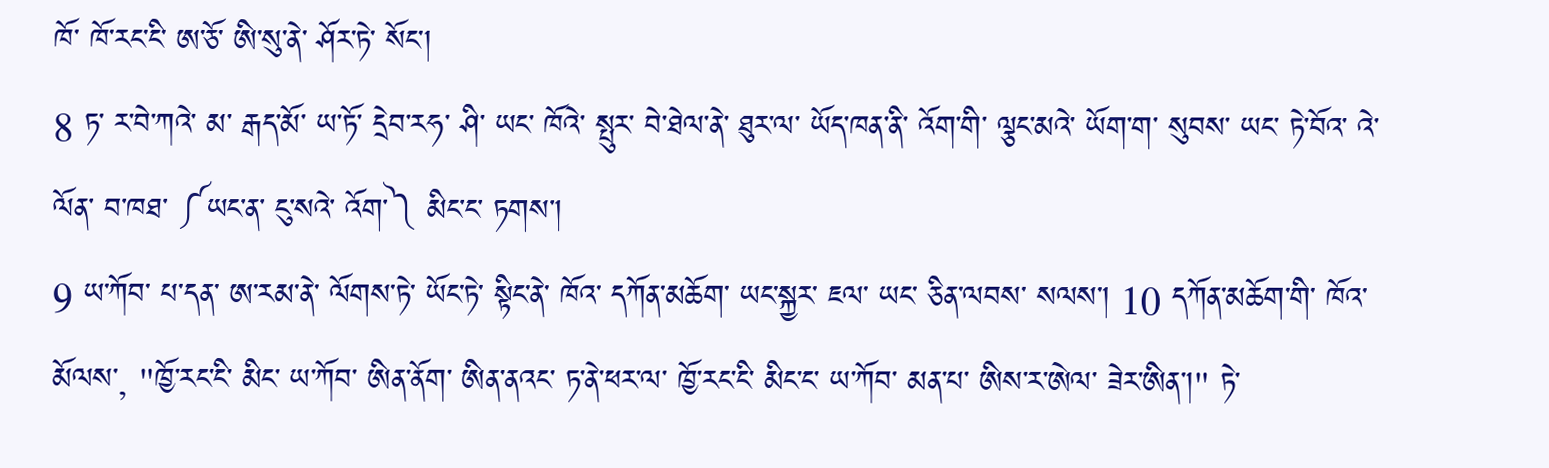ཁོ་ ཁོ་རང་ངི་ ཨ་ཅོ་ ཨི་སུ་ནེ་ ཤོར་ཏེ་ སོང་།
8 ཏ་ ར་བེ་ཀའེ་ མ་ རྒད་མོ་ ཡ་ཏོ་ དྲེབ་རཧ་ ཤི་ ཡང་ ཁོའེ་ སྤུར་ བེ་ཐེལ་ནེ་ ཐུར་ལ་ ཡོད་ཁན་ནི་ འོག་གི་ ལྕང་མའེ་ ཡོག་ག་ སུབས་ ཡང་ ཏེ་བོའ་ འེ་ལོན་ བ་ཁཐ་ ༼ཡང་ན་ ངུ་སའེ་ འོག་༽ མིང་ང་ ཏགས་།
9 ཡ་ཀོབ་ པ་དན་ ཨ་རམ་ནེ་ ལོགས་ཏེ་ ཡོང་ཏེ་ སྟིང་ནེ་ ཁོའ་ དཀོན་མཆོག་ ཡང་སྐྱར་ ཇལ་ ཡང་ ཅིན་ལབས་ སལས་། 10 དཀོན་མཆོག་གི་ ཁོའ་ མོལས་, "ཁྱོ་རང་ངི་ མིང་ ཡ་ཀོབ་ ཨིན་ནོག་ ཨིན་ནའང་ ཏ་ནེ་ཕར་ལ་ ཁྱོ་རང་ངི་ མིང་ང་ ཡ་ཀོབ་ མན་པ་ ཨིས་ར་ཨེལ་ ཟེར་ཨིན་།" ཏེ་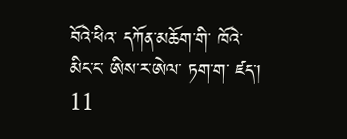བོའེ་ཕིའ་ དཀོན་མཆོག་གི་ ཁོའེ་ མིང་ང་ ཨིས་ར་ཨེལ་ ཏག་ག་ ཛད་།
11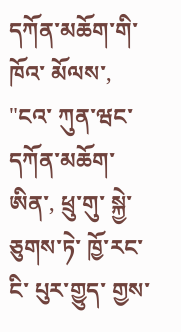དཀོན་མཆོག་གི་ ཁོའ་ མོལས་, "ངའ་ ཀུན་ཝང་ དཀོན་མཆོག་ ཨིན་, ཕྲུ་གུ་ སྐྱེ་ཅུགས་ཏེ་ ཁྱོ་རང་ངི་ པུར་གྱུད་ གྱས་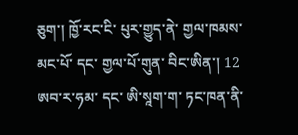ཅུག་། ཁྱོ་རང་ངི་ པུར་གྱུད་ནེ་ གྱལ་ཁམས་ མང་པོ་ དང་ གྱལ་པོ་གུན་ བིང་ཨིན་། 12 ཨབ་ར་ཧམ་ དང་ ཨི་སཱག་ག་ ཏང་ཁན་ནི་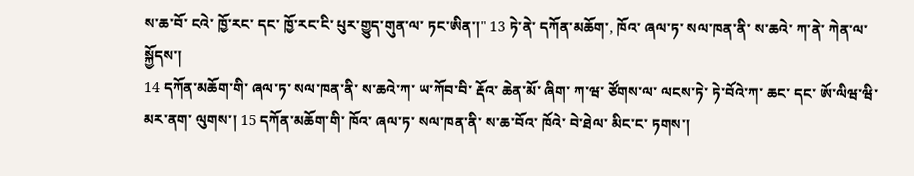ས་ཆ་བོ་ ངའེ་ ཁྱོ་རང་ དང་ ཁྱོ་རང་ངི་ པུར་གྱུད་གུན་ལ་ ཏང་ཨིན་།" 13 ཏེ་ནེ་ དཀོན་མཆོག་, ཁོའ་ ཞལ་ཏ་ སལ་ཁན་ནི་ ས་ཆའེ་ ཀ་ནེ་ ཀེན་ལ་ སྐྱོདས་།
14 དཀོན་མཆོག་གི་ ཞལ་ཏ་ སལ་ཁན་ནི་ ས་ཆའེ་ཀ་ ཡ་ཀོབ་བི་ རྡོའ་ ཆེན་མོ་ ཞིག་ ཀ་ཝ་ ཙོགས་ལ་ ལངས་ཏེ་ ཏེ་བོའེ་ཀ་ ཆང་ དང་ ཨོ་ལིཝ་ཝི་ མར་ནག་ ལུགས་། 15 དཀོན་མཆོག་གི་ ཁོའ་ ཞལ་ཏ་ སལ་ཁན་ནི་ ས་ཆ་བོའ་ ཁོའེ་ བེ་ཐེལ་ མིང་ང་ ཏགས་།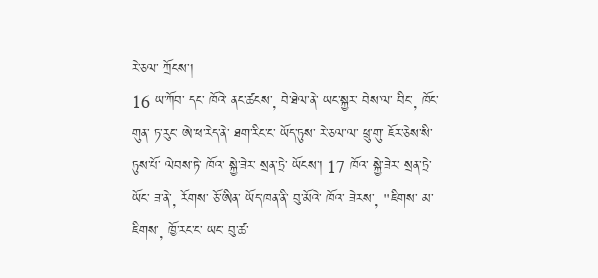རེ་ཅལ་ ཀྲོངས་།
16 ཡ་ཀོབ་ དང་ ཁོའེ་ ནང་ཚངས་, བེ་ཐེལ་ནེ་ ཡང་སྐྱར་ བེས་ལ་ བིང་, ཁོང་གུན་ ཏ་རུང་ ཨེ་ཕ་རེད་ནེ་ ཐག་རིང་ང་ ཡོད་ཏུས་ རེ་ཅལ་ལ་ ཕྲུ་གུ་ ཇོར་ཅེས་སི་ ཏུས་པོ་ ལེབས་ཏེ་ ཁོའ་ སྐྱེ་ཟེར་ སྲན་ཏྲེ་ ཡོངས་། 17 ཁོའ་ སྐྱེ་ཟེར་ སྲན་ཏྲེ་ ཡོང་ ཟ་ནེ་, རོགས་ ཅོ་ཨིན་ ཡོད་ཁན་ནི་ བུ་མོའེ་ ཁོའ་ ཟེརས་, "ཇིགས་ མ་ཇིགས་, ཁྱོ་རང་ང་ ཡང་ བུ་ཚ་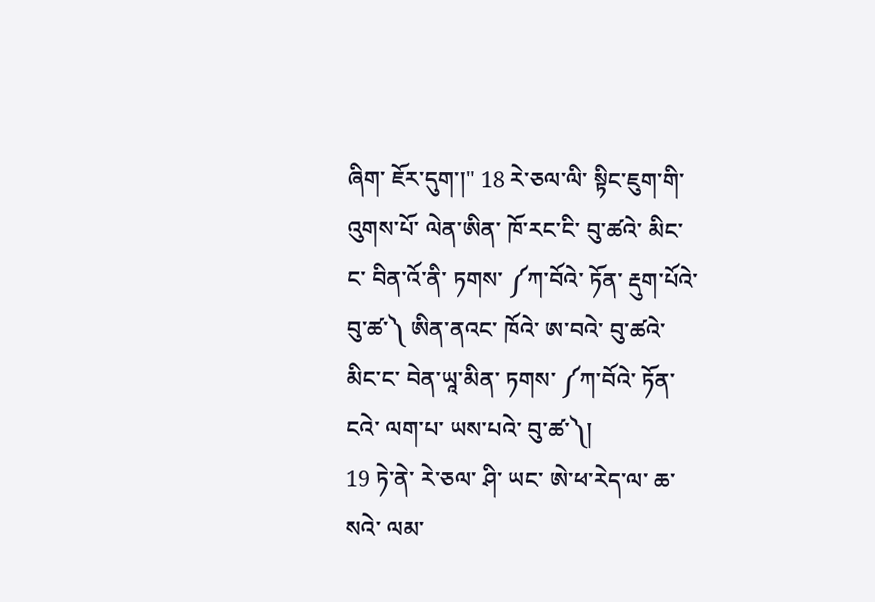ཞིག་ ཇོར་དུག་།" 18 རེ་ཅལ་ལི་ སྟིང་ཇུག་གི་ འུགས་པོ་ ལེན་ཨིན་ ཁོ་རང་ངི་ བུ་ཚའེ་ མིང་ང་ བིན་འོ་ནི་ ཏགས་ ༼ཀ་བོའེ་ ཏོན་ རྡུག་པོའེ་ བུ་ཚ་༽ ཨིན་ནའང་ ཁོའེ་ ཨ་བའེ་ བུ་ཚའེ་ མིང་ང་ བེན་ཡཱ་མིན་ ཏགས་ ༼ཀ་བོའེ་ ཏོན་ ངའེ་ ལག་པ་ ཡས་པའེ་ བུ་ཚ་༽།
19 ཏེ་ནེ་ རེ་ཅལ་ ཤི་ ཡང་ ཨེ་ཕ་རེད་ལ་ ཆ་སའེ་ ལམ་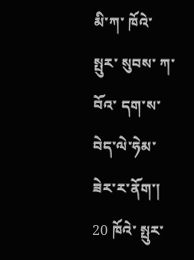མི་ཀ་ ཁོའེ་ སྤུར་ སུབས་ ཀ་བོའ་ དག་ས་ བེད་ལེ་ཧེམ་ ཟེར་ར་ནོག་། 20 ཁོའེ་ སྤུར་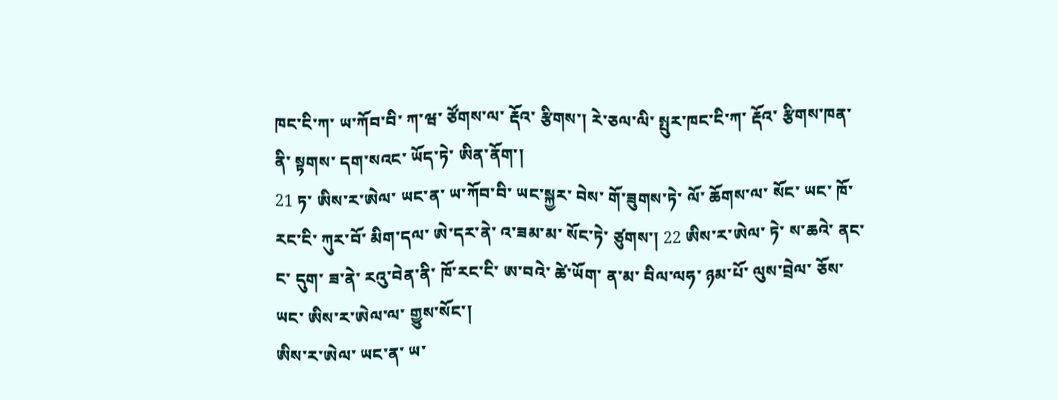ཁང་ངི་ཀ་ ཡ་ཀོབ་བི་ ཀ་ཝ་ ཙོགས་ལ་ རྡོའ་ རྩིགས་། རེ་ཅལ་ལི་ སྤུར་ཁང་ངི་ཀ་ རྡོའ་ རྩིགས་ཁན་ནི་ སྟགས་ དག་སའང་ ཡོད་ཏེ་ ཨིན་ནོག་།
21 ཏ་ ཨིས་ར་ཨེལ་ ཡང་ན་ ཡ་ཀོབ་བི་ ཡང་སྐྱར་ བེས་ གོ་ཟུགས་ཏེ་ ལོ་ ཆོགས་ལ་ སོང་ ཡང་ ཁོ་རང་ངི་ ཀུར་བོ་ མིག་དལ་ ཨེ་དར་ནེ་ འ་ཟམ་མ་ སོང་ཏེ་ ཙུགས་། 22 ཨིས་ར་ཨེལ་ ཏེ་ ས་ཆའེ་ ནང་ང་ དུག་ ཟ་ནེ་ རའུ་བེན་ནི་ ཁོ་རང་ངི་ ཨ་བའེ་ ཚེ་ཡོག་ ན་མ་ བིལ་ལཧ་ ཉམ་པོ་ ལུས་བྲེལ་ ཅོས་ ཡང་ ཨིས་ར་ཨེལ་ལ་ གྱུས་སོང་།
ཨིས་ར་ཨེལ་ ཡང་ན་ ཡ་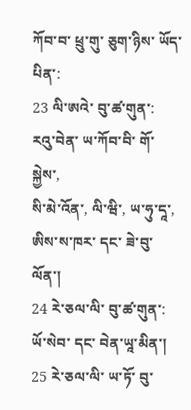ཀོབ་བ་ ཕྲུ་གུ་ ཅུག་ཉིས་ ཡོད་པིན་:
23 ལི་ཨའེ་ བུ་ཚ་གུན་:
རའུ་བེན་ ཡ་ཀོབ་བི་ གོ་སྐྱེས་,
སི་མེ་འོན་, ལི་ཝི་, ཡ་ཧུ་དཱ་, ཨིས་ས་ཁར་ དང་ ཟེ་བུ་ལོན་།
24 རེ་ཅལ་ལི་ བུ་ཚ་གུན་:
ཡོ་སེབ་ དང་ བེན་ཡཱ་མིན་།
25 རེ་ཅལ་ལི་ ཡ་ཏོ་ བུ་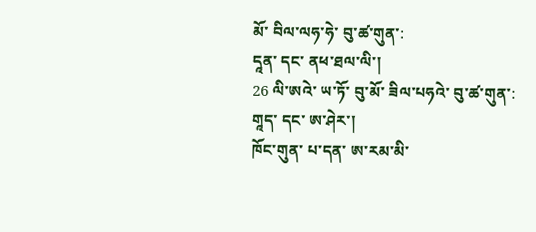མོ་ བིལ་ལཧ་ཧེ་ བུ་ཚ་གུན་:
དཱན་ དང་ ནཕ་ཐལ་ལི་།
26 ལི་ཨའེ་ ཡ་ཏོ་ བུ་མོ་ ཟིལ་པཧའེ་ བུ་ཚ་གུན་:
གཱད་ དང་ ཨ་ཤེར་།
ཁོང་གུན་ པ་དན་ ཨ་རམ་མི་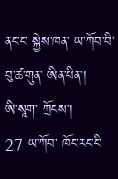ནང་ང་ སྐྱེས་ཁན་ ཡ་ཀོབ་བི་ བུ་ཚ་གུན་ ཨིན་པིན་།
ཨི་སཱག་ ཀྲོངས་།
27 ཡ་ཀོབ་ ཁོང་རང་ངི་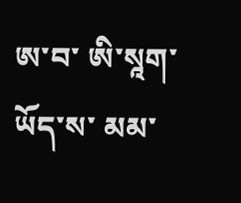ཨ་བ་ ཨི་སཱག་ ཡོད་ས་ མམ་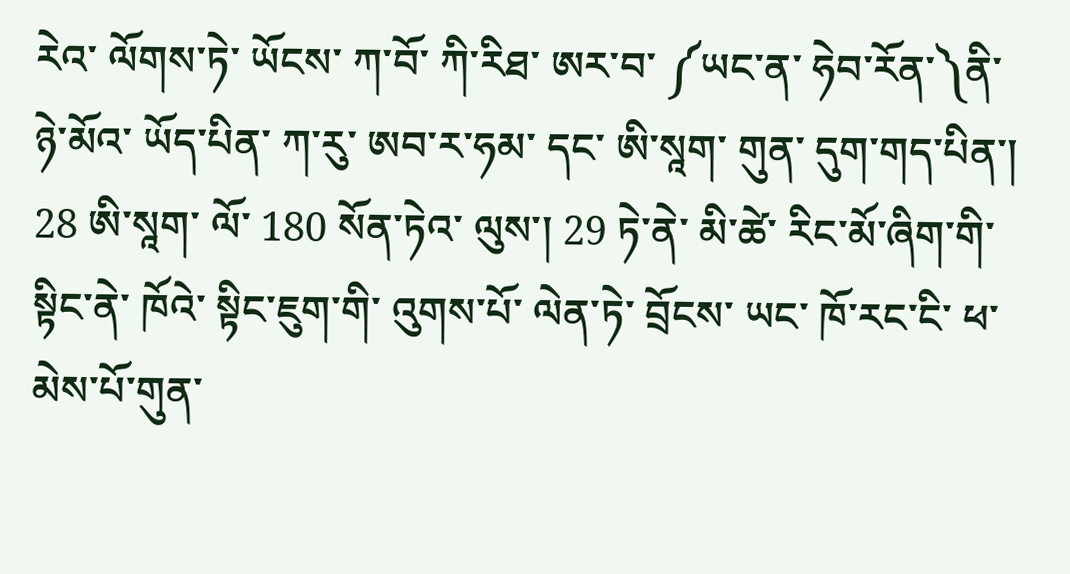རེའ་ ལོགས་ཏེ་ ཡོངས་ ཀ་བོ་ ཀི་རིཐ་ ཨར་བ་ ༼ཡང་ན་ ཧེབ་རོན་༽ནི་ ཉེ་མོའ་ ཡོད་པིན་ ཀ་རུ་ ཨབ་ར་ཧམ་ དང་ ཨི་སཱག་ གུན་ དུག་གད་པིན་། 28 ཨི་སཱག་ ལོ་ 180 སོན་ཏེའ་ ལུས་། 29 ཏེ་ནེ་ མི་ཚེ་ རིང་མོ་ཞིག་གི་ སྟིང་ནེ་ ཁོའེ་ སྟིང་ཇུག་གི་ འུགས་པོ་ ལེན་ཏེ་ བྲོངས་ ཡང་ ཁོ་རང་ངི་ ཕ་མེས་པོ་གུན་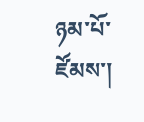ཉམ་པོ་ ཛོམས་།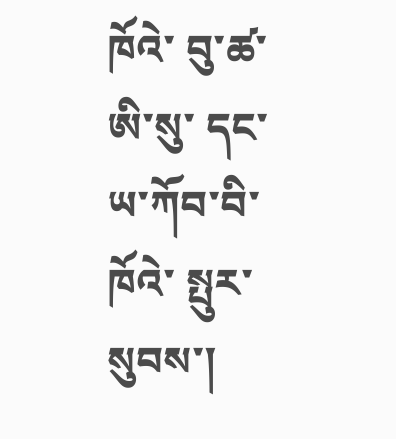ཁོའེ་ བུ་ཚ་ ཨི་སུ་ དང་ ཡ་ཀོབ་བི་ ཁོའེ་ སྤུར་ སུབས་།